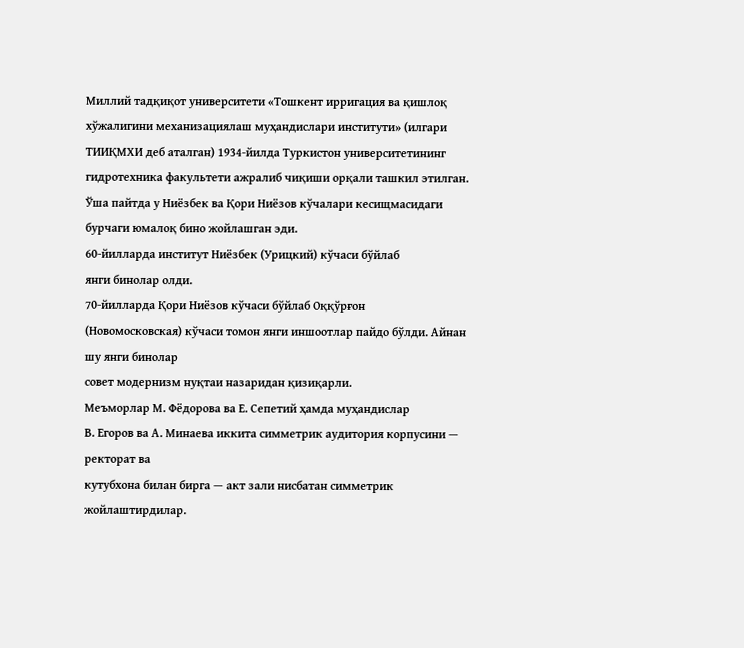Миллий тадқиқот университети «Тошкент ирригация ва қишлоқ хўжалигини механизациялаш муҳандислари институти» (илгари ТИИҚМХИ деб аталган) 1934-йилда Туркистон университетининг гидротехника факультети ажралиб чиқиши орқали ташкил этилган. Ўша пайтда у Ниёзбек ва Қори Ниёзов кўчалари кесищмасидаги бурчаги юмалоқ бино жойлашган эди.
60-йилларда институт Ниёзбек (Урицкий) кўчаси бўйлаб
янги бинолар олди.
70-йилларда Қори Ниёзов кўчаси бўйлаб Оққўрғон
(Новомосковская) кўчаси томон янги иншоотлар пайдо бўлди. Айнан шу янги бинолар
совет модернизм нуқтаи назаридан қизиқарли.
Меъморлар М. Фёдорова ва Е. Сепетий ҳамда муҳандислар
В. Егоров ва А. Минаева иккита симметрик аудитория корпусини — ректорат ва
кутубхона билан бирга — акт зали нисбатан симметрик жойлаштирдилар.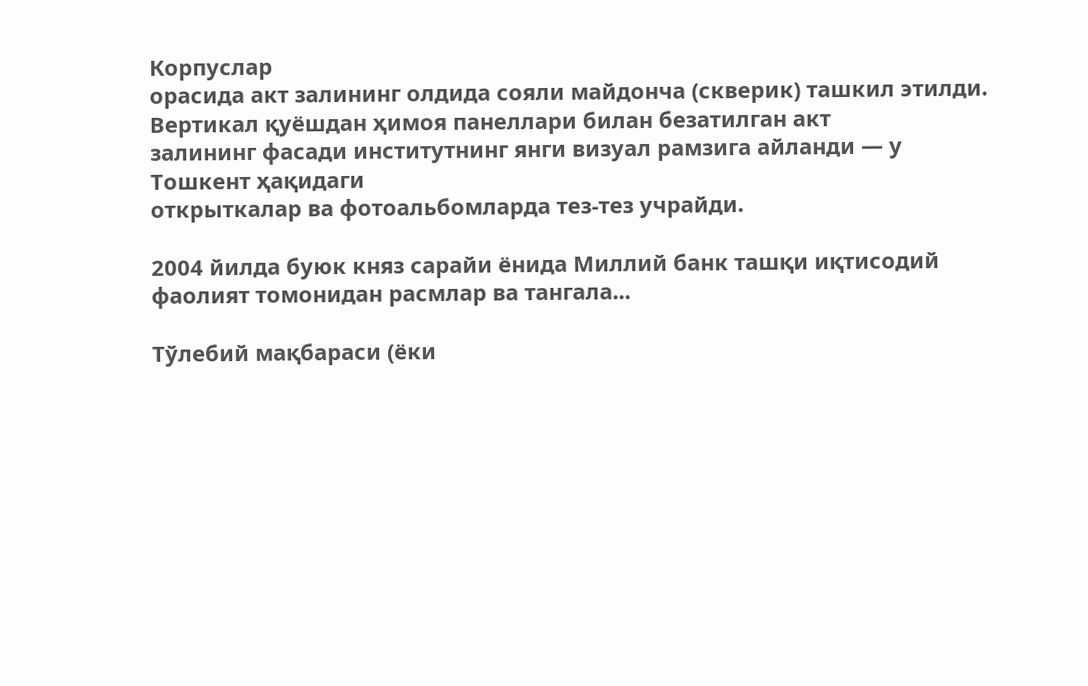Корпуслар
орасида акт залининг олдида сояли майдонча (скверик) ташкил этилди.
Вертикал қуёшдан ҳимоя панеллари билан безатилган акт
залининг фасади институтнинг янги визуал рамзига айланди — у Тошкент ҳақидаги
открыткалар ва фотоальбомларда тез-тез учрайди.

2004 йилда буюк княз сарайи ёнида Миллий банк ташқи иқтисодий фаолият томонидан расмлар ва тангала...

Тўлебий мақбараси (ёки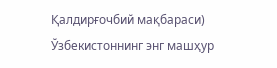Қалдирғочбий мақбараси) Ўзбекистоннинг энг машҳур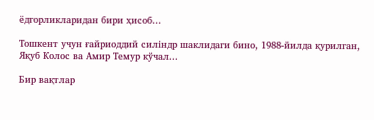ёдгорликларидан бири ҳисоб...

Тошкент учун ғайриоддий силіндр шаклидаги бино, 1988-йилда қурилган, Яқуб Колос ва Амир Темур кўчал...

Бир вақтлар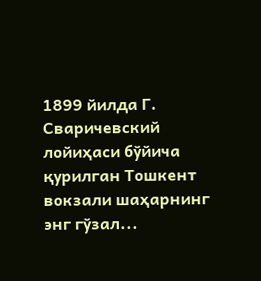1899 йилда Г. Сваричевский лойиҳаси бўйича қурилган Тошкент вокзали шаҳарнинг энг гўзал...